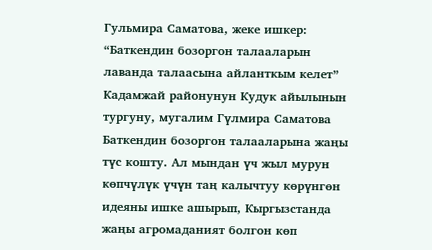Гульмира Саматова, жеке ишкер: “Баткендин бозоргон талааларын лаванда талаасына айланткым келет”
Кадамжай районунун Кудук айылынын тургуну, мугалим Гүлмира Саматова Баткендин бозоргон талааларына жаңы түс кошту. Ал мындан үч жыл мурун көпчүлүк үчүн таң калычтуу көрүнгөн идеяны ишке ашырып, Кыргызстанда жаңы агромаданият болгон көп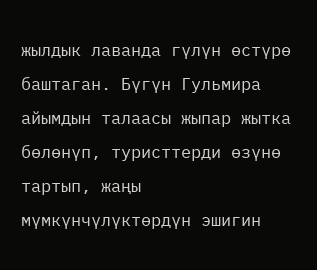жылдык лаванда гүлүн өстүрө баштаган. Бүгүн Гульмира айымдын талаасы жыпар жытка бөлөнүп, туристтерди өзүнө тартып, жаңы мүмкүнчүлүктөрдүн эшигин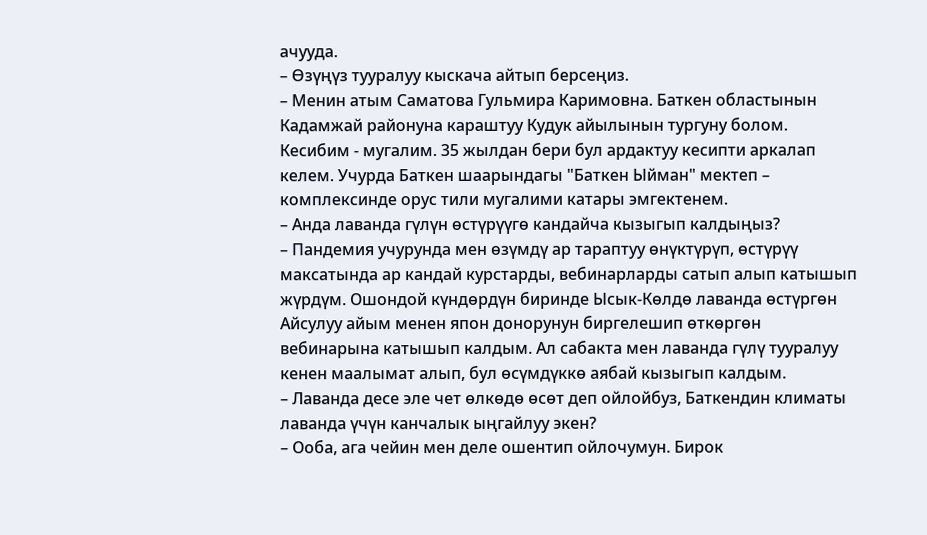ачууда.
– Өзүңүз тууралуу кыскача айтып берсеңиз.
– Менин атым Саматова Гульмира Каримовна. Баткен областынын Кадамжай районуна караштуу Кудук айылынын тургуну болом. Кесибим - мугалим. 35 жылдан бери бул ардактуу кесипти аркалап келем. Учурда Баткен шаарындагы "Баткен Ыйман" мектеп – комплексинде орус тили мугалими катары эмгектенем.
– Анда лаванда гүлүн өстүрүүгө кандайча кызыгып калдыңыз?
– Пандемия учурунда мен өзүмдү ар тараптуу өнүктүрүп, өстүрүү максатында ар кандай курстарды, вебинарларды сатып алып катышып жүрдүм. Ошондой күндөрдүн биринде Ысык-Көлдө лаванда өстүргөн Айсулуу айым менен япон донорунун биргелешип өткөргөн вебинарына катышып калдым. Ал сабакта мен лаванда гүлү тууралуу кенен маалымат алып, бул өсүмдүккө аябай кызыгып калдым.
– Лаванда десе эле чет өлкөдө өсөт деп ойлойбуз, Баткендин климаты лаванда үчүн канчалык ыңгайлуу экен?
– Ооба, ага чейин мен деле ошентип ойлочумун. Бирок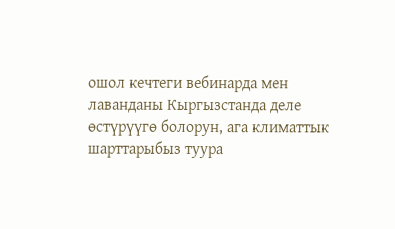ошол кечтеги вебинарда мен лаванданы Кыргызстанда деле өстүрүүгө болорун, ага климаттык шарттарыбыз туура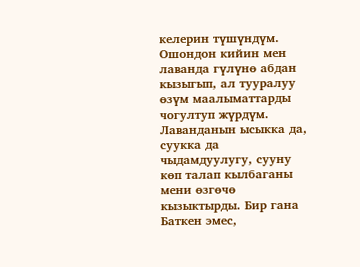келерин түшүндүм. Ошондон кийин мен лаванда гүлүнө абдан кызыгып, ал тууралуу өзүм маалыматтарды чогултуп жүрдүм. Лаванданын ысыкка да, суукка да чыдамдуулугу, сууну көп талап кылбаганы мени өзгөчө кызыктырды. Бир гана Баткен эмес,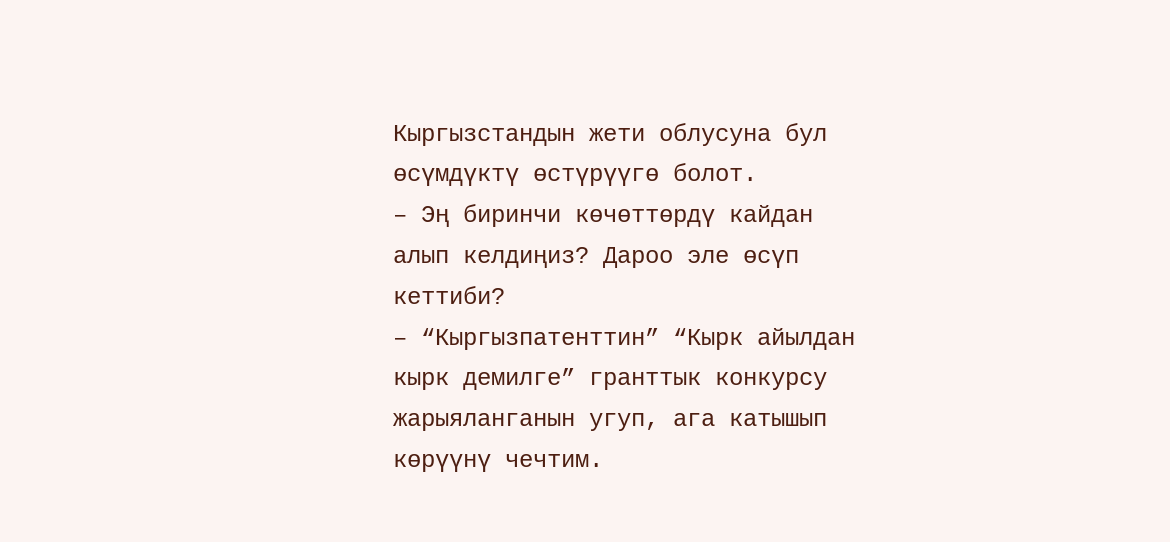Кыргызстандын жети облусуна бул өсүмдүктү өстүрүүгө болот.
– Эң биринчи көчөттөрдү кайдан алып келдиңиз? Дароо эле өсүп кеттиби?
– “Кыргызпатенттин” “Кырк айылдан кырк демилге” гранттык конкурсу жарыяланганын угуп, ага катышып көрүүнү чечтим.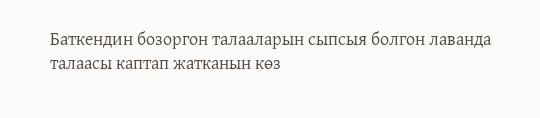Баткендин бозоргон талааларын сыпсыя болгон лаванда талаасы каптап жатканын көз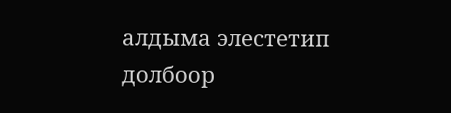алдыма элестетип долбоор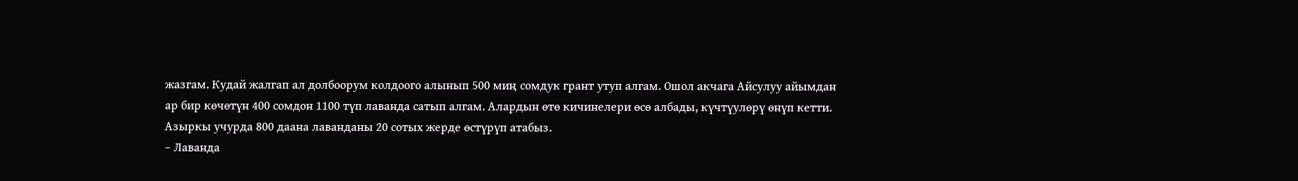жазгам. Кудай жалгап ал долбоорум колдоого алынып 500 миң сомдук грант утуп алгам. Ошол акчага Айсулуу айымдан ар бир көчөтүн 400 сомдон 1100 түп лаванда сатып алгам. Алардын өтө кичинелери өсө албады, күчтүулөрү өнүп кетти. Азыркы учурда 800 даана лаванданы 20 сотых жерде өстүрүп атабыз.
– Лаванда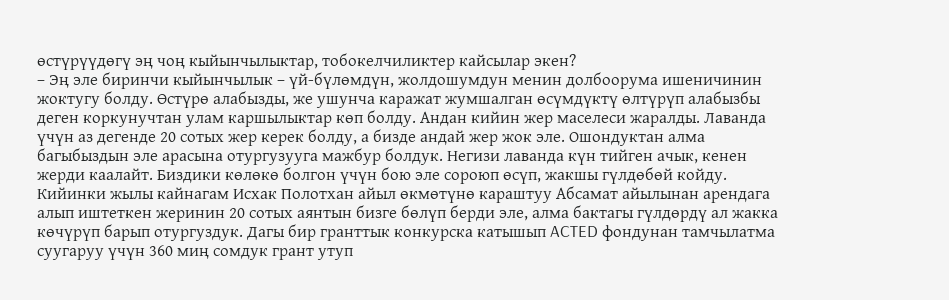өстүрүүдөгү эң чоң кыйынчылыктар, тобокелчиликтер кайсылар экен?
– Эң эле биринчи кыйынчылык – үй-бүлөмдүн, жолдошумдун менин долбоорума ишеничинин жоктугу болду. Өстүрө алабызды, же ушунча каражат жумшалган өсүмдүктү өлтүрүп алабызбы деген коркунучтан улам каршылыктар көп болду. Андан кийин жер маселеси жаралды. Лаванда үчүн аз дегенде 20 сотых жер керек болду, а бизде андай жер жок эле. Ошондуктан алма багыбыздын эле арасына отургузууга мажбур болдук. Негизи лаванда күн тийген ачык, кенен жерди каалайт. Биздики көлөкө болгон үчүн бою эле сороюп өсүп, жакшы гүлдөбөй койду. Кийинки жылы кайнагам Исхак Полотхан айыл өкмөтүнө караштуу Абсамат айылынан арендага алып иштеткен жеринин 20 сотых аянтын бизге бөлүп берди эле, алма бактагы гүлдөрдү ал жакка көчүрүп барып отургуздук. Дагы бир гранттык конкурска катышып ACTED фондунан тамчылатма суугаруу үчүн 360 миң сомдук грант утуп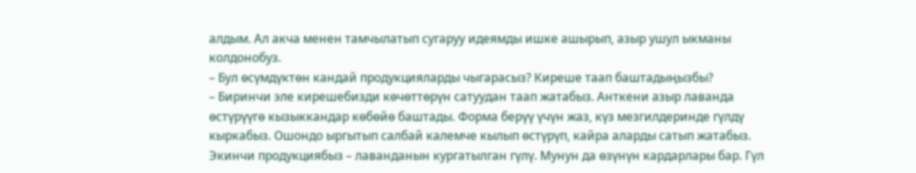алдым. Ал акча менен тамчылатып сугаруу идеямды ишке ашырып, азыр ушул ыкманы колдонобуз.
– Бул өсүмдүктөн кандай продукцияларды чыгарасыз? Киреше таап баштадыңызбы?
– Биринчи эле кирешебизди көчөттөрүн сатуудан таап жатабыз. Анткени азыр лаванда өстүрүүгө кызыккандар көбөйө баштады. Форма берүү үчүн жаз, күз мезгилдеринде гүлдү кыркабыз. Ошондо ыргытып салбай калемче кылып өстүрүп, кайра аларды сатып жатабыз. Экинчи продукциябыз – лаванданын кургатылган гүлү. Мунун да өзүнүн кардарлары бар. Гүл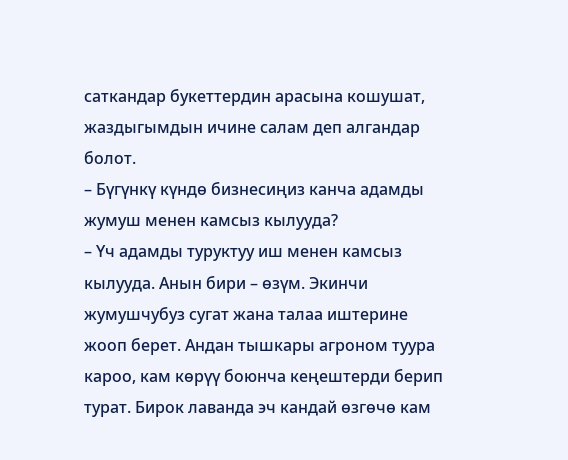саткандар букеттердин арасына кошушат, жаздыгымдын ичине салам деп алгандар болот.
– Бүгүнкү күндө бизнесиңиз канча адамды жумуш менен камсыз кылууда?
– Үч адамды туруктуу иш менен камсыз кылууда. Анын бири – өзүм. Экинчи жумушчубуз сугат жана талаа иштерине жооп берет. Андан тышкары агроном туура кароо, кам көрүү боюнча кеңештерди берип турат. Бирок лаванда эч кандай өзгөчө кам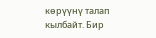көрүүнү талап кылбайт. Бир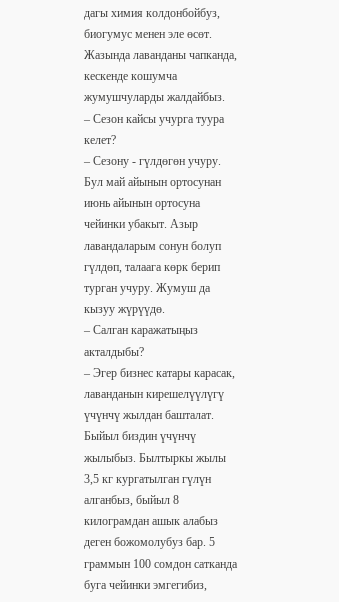дагы химия колдонбойбуз, биогумус менен эле өсөт. Жазында лаванданы чапканда, кескенде кошумча жумушчуларды жалдайбыз.
– Сезон кайсы учурга туура келет?
– Сезону - гүлдөгөн учуру. Бул май айынын ортосунан июнь айынын ортосуна чейинки убакыт. Азыр лавандаларым сонун болуп гүлдөп, талаага көрк берип турган учуру. Жумуш да кызуу жүрүүдө.
– Салган каражатыңыз акталдыбы?
– Эгер бизнес катары карасак, лаванданын кирешелүүлүгү үчүнчү жылдан башталат. Быйыл биздин үчүнчү жылыбыз. Былтыркы жылы 3,5 кг кургатылган гүлүн алганбыз, быйыл 8 килограмдан ашык алабыз деген божомолубуз бар. 5 граммын 100 сомдон сатканда буга чейинки эмгегибиз,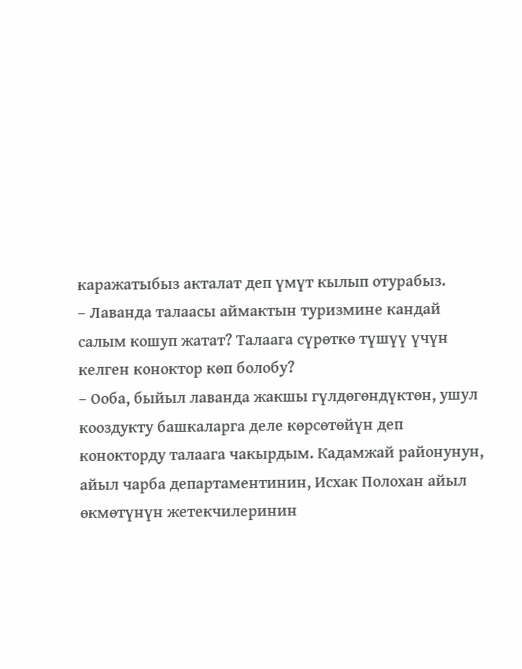каражатыбыз акталат деп үмүт кылып отурабыз.
– Лаванда талаасы аймактын туризмине кандай салым кошуп жатат? Талаага сүрөткө түшүү үчүн келген коноктор көп болобу?
– Ооба, быйыл лаванда жакшы гүлдөгөндүктөн, ушул кооздукту башкаларга деле көрсөтөйүн деп конокторду талаага чакырдым. Кадамжай районунун, айыл чарба департаментинин, Исхак Полохан айыл өкмөтүнүн жетекчилеринин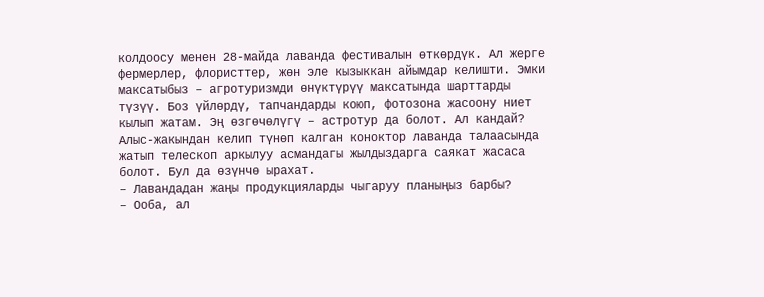колдоосу менен 28-майда лаванда фестивалын өткөрдүк. Ал жерге фермерлер, флористтер, жөн эле кызыккан айымдар келишти. Эмки максатыбыз – агротуризмди өнүктүрүү максатында шарттарды түзүү. Боз үйлөрдү, тапчандарды коюп, фотозона жасоону ниет кылып жатам. Эң өзгөчөлүгү – астротур да болот. Ал кандай? Алыс-жакындан келип түнөп калган коноктор лаванда талаасында жатып телескоп аркылуу асмандагы жылдыздарга саякат жасаса болот. Бул да өзүнчө ырахат.
– Лавандадан жаңы продукцияларды чыгаруу планыңыз барбы?
– Ооба, ал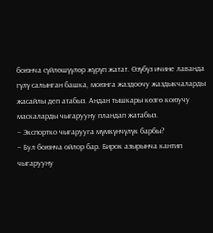боюнча сүйлөшүүлөр жүрүп жатат. Өзүбүз ичине лаванда гүлү салынган башка, моюнга жаздоочу жаздыкчаларды жасайлы деп атабыз. Андан тышкары көзгө коюучу маскаларды чыгарууну пландап жатабыз.
– Экспортко чыгарууга мүмкүнчүлүк барбы?
– Бул боюнча ойлор бар. Бирок азырынча кантип чыгарууну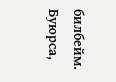билбейм. Буюрса,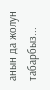анын да жолун табарбыз...